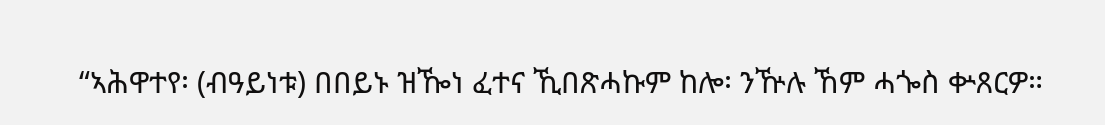“ኣሕዋተየ፡ (ብዓይነቱ) በበይኑ ዝዀነ ፈተና ኺበጽሓኩም ከሎ፡ ንዅሉ ኸም ሓጐስ ቍጸርዎ።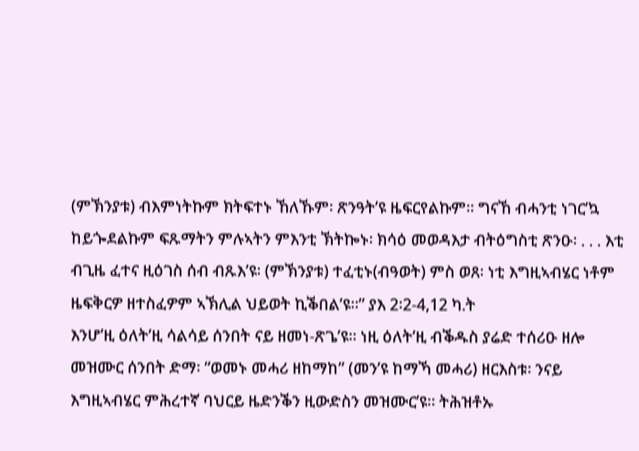(ምኽንያቱ) ብእምነትኩም ክትፍተኑ ኸለኹም፡ ጽንዓት’ዩ ዜፍርየልኩም። ግናኸ ብሓንቲ ነገር’ኳ ከይጐደልኩም ፍጹማትን ምሉኣትን ምእንቲ ኽትኰኑ፡ ክሳዕ መወዳእታ ብትዕግስቲ ጽንዑ፡ . . . እቲ ብጊዜ ፈተና ዚዕገስ ሰብ ብጹእ’ዩ፡ (ምኽንያቱ) ተፈቲኑ(ብዓወት) ምስ ወጸ፡ ነቲ እግዚኣብሄር ነቶም ዜፍቅርዎ ዘተስፈዎም ኣኽሊል ህይወት ኪቕበል’ዩ።” ያእ 2፡2-4,12 ካ.ት
እንሆ’ዚ ዕለት’ዚ ሳልሳይ ሰንበት ናይ ዘመነ-ጽጌ’ዩ። ነዚ ዕለት’ዚ ብቕዱስ ያሬድ ተሰሪዑ ዘሎ መዝሙር ሰንበት ድማ፡ “ወመኑ መሓሪ ዘከማከ” (መን’ዩ ከማኻ መሓሪ) ዘርእስቱ፡ ንናይ እግዚኣብሄር ምሕረተኛ ባህርይ ዜድንቕን ዚውድስን መዝሙር’ዩ። ትሕዝቶኡ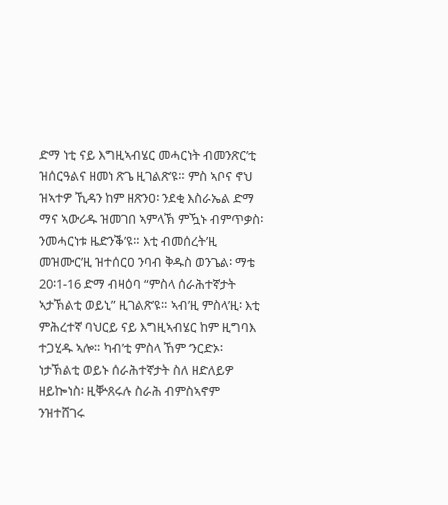ድማ ነቲ ናይ እግዚኣብሄር መሓርነት ብመንጽር’ቲ ዝሰርዓልና ዘመነ ጽጌ ዚገልጽ’ዩ። ምስ ኣቦና ኖህ ዝኣተዎ ኺዳን ከም ዘጽንዐ፡ ንደቂ እስራኤል ድማ ማና ኣውሪዱ ዝመገበ ኣምላኽ ምዃኑ ብምጥቃስ፡ ንመሓርነቱ ዜድንቕ’ዩ። እቲ ብመሰረት’ዚ መዝሙር’ዚ ዝተሰርዐ ንባብ ቅዱስ ወንጌል፡ ማቴ 20፡1-16 ድማ ብዛዕባ “ምስላ ሰራሕተኛታት ኣታኽልቲ ወይኒ” ዚገልጽ’ዩ። ኣብ’ዚ ምስላ’ዚ፡ እቲ ምሕረተኛ ባህርይ ናይ እግዚኣብሄር ከም ዚግባእ ተጋሂዱ ኣሎ። ካብ’ቲ ምስላ ኸም ‘ንርድኦ፡ ነታኽልቲ ወይኑ ሰራሕተኛታት ስለ ዘድለይዎ ዘይኰነስ፡ ዚቝጸሩሉ ስራሕ ብምስኣኖም ንዝተሸገሩ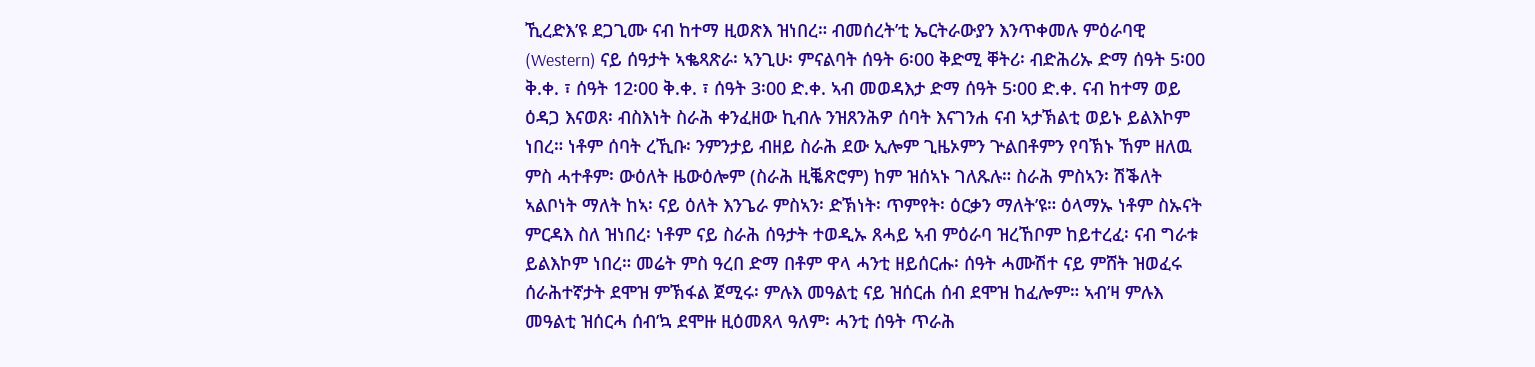ኺረድእ’ዩ ደጋጊሙ ናብ ከተማ ዚወጽእ ዝነበረ። ብመሰረት’ቲ ኤርትራውያን እንጥቀመሉ ምዕራባዊ (Western) ናይ ሰዓታት ኣቈጻጽራ፡ ኣንጊሁ፡ ምናልባት ሰዓት 6፡00 ቅድሚ ቐትሪ፡ ብድሕሪኡ ድማ ሰዓት 5፡00 ቅ.ቀ. ፣ ሰዓት 12፡00 ቅ.ቀ. ፣ ሰዓት 3፡00 ድ.ቀ. ኣብ መወዳእታ ድማ ሰዓት 5፡00 ድ.ቀ. ናብ ከተማ ወይ ዕዳጋ እናወጸ፡ ብስእነት ስራሕ ቀንፈዘው ኪብሉ ንዝጸንሕዎ ሰባት እናገንሐ ናብ ኣታኽልቲ ወይኑ ይልእኮም ነበረ። ነቶም ሰባት ረኺቡ፡ ንምንታይ ብዘይ ስራሕ ደው ኢሎም ጊዜኦምን ጕልበቶምን የባኽኑ ኸም ዘለዉ ምስ ሓተቶም፡ ውዕለት ዜውዕሎም (ስራሕ ዚቘጽሮም) ከም ዝሰኣኑ ገለጹሉ። ስራሕ ምስኣን፡ ሽቕለት ኣልቦነት ማለት ከኣ፡ ናይ ዕለት እንጌራ ምስኣን፡ ድኽነት፡ ጥምየት፡ ዕርቃን ማለት’ዩ። ዕላማኡ ነቶም ስኡናት ምርዳእ ስለ ዝነበረ፡ ነቶም ናይ ስራሕ ሰዓታት ተወዲኡ ጸሓይ ኣብ ምዕራባ ዝረኸቦም ከይተረፈ፡ ናብ ግራቱ ይልእኮም ነበረ። መሬት ምስ ዓረበ ድማ በቶም ዋላ ሓንቲ ዘይሰርሑ፡ ሰዓት ሓሙሽተ ናይ ምሸት ዝወፈሩ ሰራሕተኛታት ደሞዝ ምኽፋል ጀሚሩ፡ ምሉእ መዓልቲ ናይ ዝሰርሐ ሰብ ደሞዝ ከፈሎም። ኣብ’ዛ ምሉእ መዓልቲ ዝሰርሓ ሰብ’ኳ ደሞዙ ዚዕመጸላ ዓለም፡ ሓንቲ ሰዓት ጥራሕ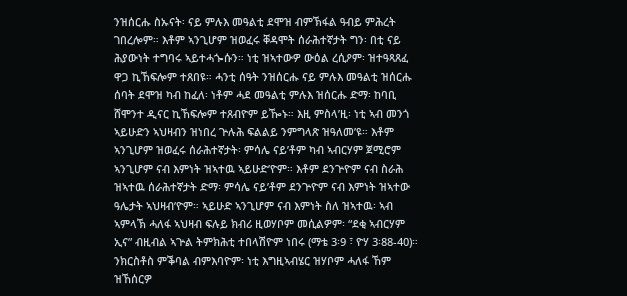ንዝሰርሑ ስኡናት፡ ናይ ምሉእ መዓልቲ ደሞዝ ብምኽፋል ዓብይ ምሕረት ገበረሎም። እቶም ኣንጊሆም ዝወፈሩ ቐዳሞት ሰራሕተኛታት ግን፡ በቲ ናይ ሕያውነት ተግባሩ ኣይተሓጐሱን። ነቲ ዝኣተውዎ ውዕል ረሲዖም፡ ዝተዓጻጸፈ ዋጋ ኪኸፍሎም ተጸበዩ። ሓንቲ ሰዓት ንዝሰርሑ ናይ ምሉእ መዓልቲ ዝሰርሑ ሰባት ደሞዝ ካብ ከፈለ፡ ነቶም ሓደ መዓልቲ ምሉእ ዝሰርሑ ድማ፡ ከባቢ ሸሞንተ ዲናር ኪኸፍሎም ተጸብዮም ይዀኑ። እዚ ምስላ’ዚ፡ ነቲ ኣብ መንጎ ኣይሁድን ኣህዛብን ዝነበረ ጕሉሕ ፍልልይ ንምግላጽ ዝዓለመ’ዩ። እቶም ኣንጊሆም ዝወፈሩ ሰራሕተኛታት፡ ምሳሌ ናይ’ቶም ካብ ኣብርሃም ጀሚሮም ኣንጊሆም ናብ እምነት ዝኣተዉ ኣይሁድ’ዮም። እቶም ደንጕዮም ናብ ስራሕ ዝኣተዉ ሰራሕተኛታት ድማ፡ ምሳሌ ናይ’ቶም ደንጕዮም ናብ እምነት ዝኣተው ዓሌታት ኣህዛብ’ዮም። ኣይሁድ ኣንጊሆም ናብ እምነት ስለ ዝኣተዉ፡ ኣብ ኣምላኽ ሓለፋ ኣህዛብ ፍሉይ ክብሪ ዚወሃቦም መሲልዎም፡ “ደቂ ኣብርሃም ኢና” ብዚብል ኣጕል ትምክሕቲ ተበላሽዮም ነበሩ (ማቴ 3፡9 ፣ ዮሃ 3፡88-40)። ንክርስቶስ ምቕባል ብምእባዮም፡ ነቲ እግዚኣብሄር ዝሃቦም ሓለፋ ኸም ዝኸሰርዎ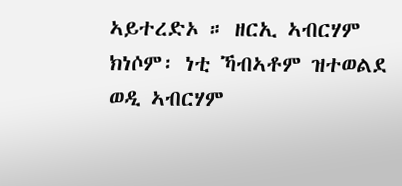ኣይተረድኦ ። ዘርኢ ኣብርሃም ክነሶም፡ ነቲ ኻብኣቶም ዝተወልደ ወዲ ኣብርሃም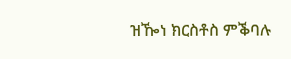ዝዀነ ክርስቶስ ምቕባሉ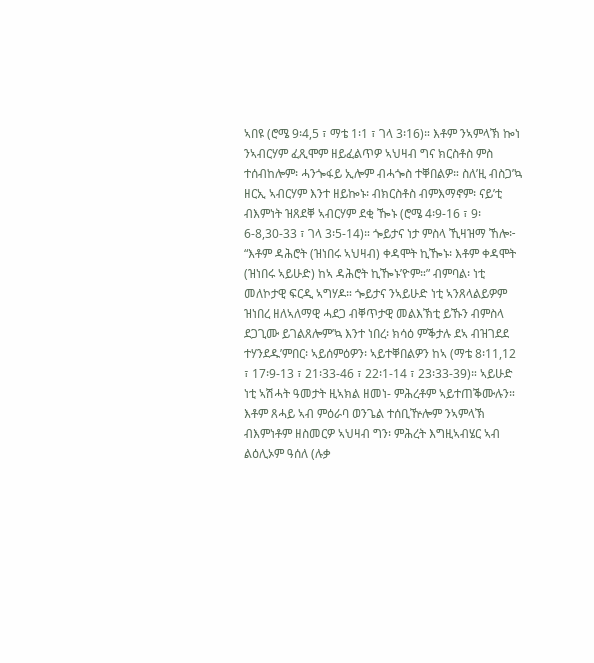ኣበዩ (ሮሜ 9፡4,5 ፣ ማቴ 1፡1 ፣ ገላ 3፡16)። እቶም ንኣምላኽ ኰነ ንኣብርሃም ፈጺሞም ዘይፈልጥዎ ኣህዛብ ግና ክርስቶስ ምስ ተሰብከሎም፡ ሓንጐፋይ ኢሎም ብሓጐስ ተቐበልዎ። ስለ’ዚ ብስጋ’ኳ ዘርኢ ኣብርሃም እንተ ዘይኰኑ፡ ብክርስቶስ ብምእማኖም፡ ናይ’ቲ ብእምነት ዝጸደቐ ኣብርሃም ደቂ ዀኑ (ሮሜ 4፡9-16 ፣ 9፡6-8,30-33 ፣ ገላ 3፡5-14)። ጐይታና ነታ ምስላ ኺዛዝማ ኸሎ፦ “እቶም ዳሕሮት (ዝነበሩ ኣህዛብ) ቀዳሞት ኪዀኑ፡ እቶም ቀዳሞት (ዝነበሩ ኣይሁድ) ከኣ ዳሕሮት ኪዀኑ’ዮም።” ብምባል፡ ነቲ መለኮታዊ ፍርዲ ኣግሃዶ። ጐይታና ንኣይሁድ ነቲ ኣንጸላልይዎም ዝነበረ ዘለኣለማዊ ሓደጋ ብቐጥታዊ መልእኽቲ ይኹን ብምስላ ደጋጊሙ ይገልጸሎም’ኳ እንተ ነበረ፡ ክሳዕ ምቕታሉ ደኣ ብዝገደደ ተሃንደዱ’ምበር፡ ኣይሰምዕዎን፡ ኣይተቐበልዎን ከኣ (ማቴ 8፡11,12 ፣ 17፡9-13 ፣ 21፡33-46 ፣ 22፡1-14 ፣ 23፡33-39)። ኣይሁድ ነቲ ኣሽሓት ዓመታት ዚኣክል ዘመነ- ምሕረቶም ኣይተጠቕሙሉን። እቶም ጸሓይ ኣብ ምዕራባ ወንጌል ተሰቢዅሎም ንኣምላኽ ብእምነቶም ዘስመርዎ ኣህዛብ ግን፡ ምሕረት እግዚኣብሄር ኣብ ልዕሊኦም ዓሰለ (ሉቃ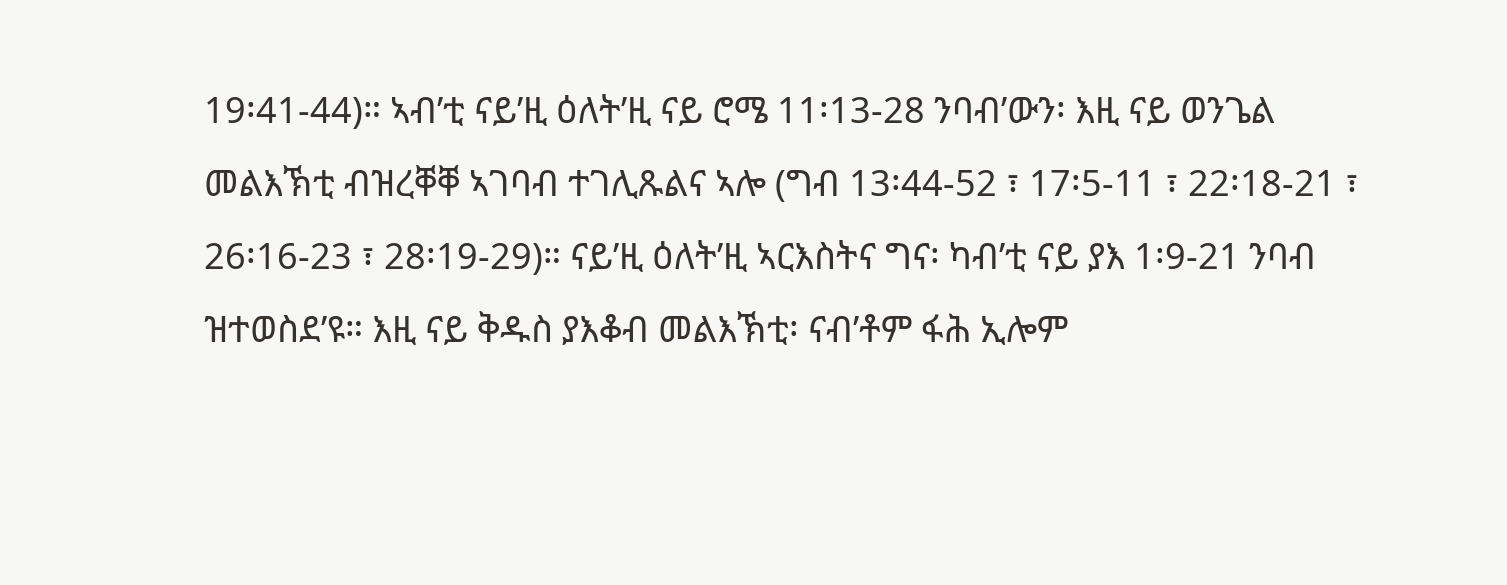19፡41-44)። ኣብ’ቲ ናይ’ዚ ዕለት’ዚ ናይ ሮሜ 11፡13-28 ንባብ’ውን፡ እዚ ናይ ወንጌል መልእኽቲ ብዝረቐቐ ኣገባብ ተገሊጹልና ኣሎ (ግብ 13፡44-52 ፣ 17፡5-11 ፣ 22፡18-21 ፣ 26፡16-23 ፣ 28፡19-29)። ናይ’ዚ ዕለት’ዚ ኣርእስትና ግና፡ ካብ’ቲ ናይ ያእ 1፡9-21 ንባብ ዝተወስደ’ዩ። እዚ ናይ ቅዱስ ያእቆብ መልእኽቲ፡ ናብ’ቶም ፋሕ ኢሎም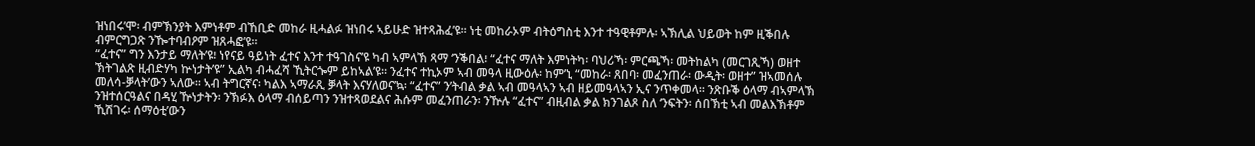ዝነበሩ’ሞ፡ ብምኽንያት እምነቶም ብኸቢድ መከራ ዚሓልፉ ዝነበሩ ኣይሁድ ዝተጻሕፈ’ዩ። ነቲ መከራኦም ብትዕግስቲ እንተ ተዓዊቶምሉ፡ ኣኽሊል ህይወት ከም ዚቕበሉ ብምርግጋጽ ንዀተባብዖም ዝጸሓፎ’ዩ።
“ፈተና” ግን እንታይ ማለት’ዩ፧ ነየናይ ዓይነት ፈተና እንተ ተዓገስና’ዩ ካብ ኣምላኽ ጻማ ‘ንቕበል፧ “ፈተና ማለት እምነትካ፡ ባህሪኻ፡ ምርጫኻ፡ መትከልካ (መርገጺኻ) ወዘተ ኽትገልጽ ዚብድሃካ ኵነታት’ዩ” ኢልካ ብሓፈሻ ኺትርጐም ይከኣል’ዩ። ንፈተና ተኪኦም ኣብ መዓላ ዚውዕሉ፡ ከም’ኒ “መከራ፡ ጸበባ፡ መፈንጠራ፡ ውዲት፡ ወዘተ” ዝኣመሰሉ መለሳ-ቓላት’ውን ኣለው። ኣብ ትግርኛና፡ ካልእ ኣማራጺ ቓላት እናሃለወና’ኳ፡ “ፈተና” ን’ትብል ቃል ኣብ መዓላኣን ኣብ ዘይመዓላኣን ኢና ንጥቀመላ። ንጽቡቕ ዕላማ ብኣምላኽ ንዝተሰርዓልና በዳሂ ዅነታትን፡ ንኽፉእ ዕላማ ብሰይጣን ንዝተጻወደልና ሕሱም መፈንጠራን፡ ንዅሉ “ፈተና” ብዚብል ቃል ክንገልጾ ስለ ‘ንፍትን፡ ሰበኽቲ ኣብ መልእኽቶም ኺሽገሩ፡ ሰማዕቲ’ውን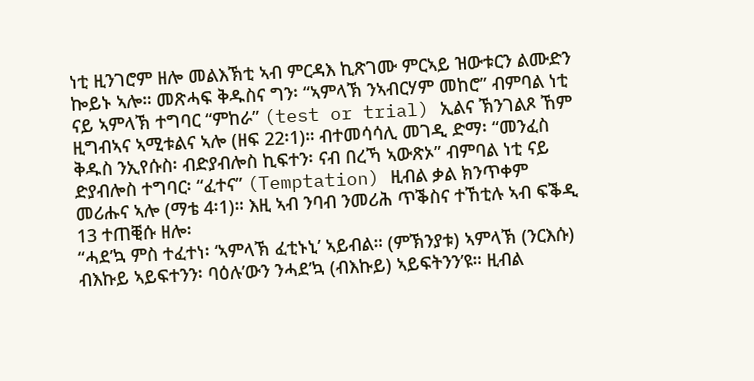ነቲ ዚንገሮም ዘሎ መልእኽቲ ኣብ ምርዳእ ኪጽገሙ ምርኣይ ዝውቱርን ልሙድን ኰይኑ ኣሎ። መጽሓፍ ቅዱስና ግን፡ “ኣምላኽ ንኣብርሃም መከሮ” ብምባል ነቲ ናይ ኣምላኽ ተግባር “ምከራ” (test or trial) ኢልና ኽንገልጾ ኸም ዚግብኣና ኣሚቱልና ኣሎ (ዘፍ 22፡1)። ብተመሳሳሊ መገዲ ድማ፡ “መንፈስ ቅዱስ ንኢየሱስ፡ ብድያብሎስ ኪፍተን፡ ናብ በረኻ ኣውጽኦ” ብምባል ነቲ ናይ ድያብሎስ ተግባር፡ “ፈተና” (Temptation) ዚብል ቃል ክንጥቀም መሪሑና ኣሎ (ማቴ 4፡1)። እዚ ኣብ ንባብ ንመሪሕ ጥቕስና ተኸቲሉ ኣብ ፍቕዲ 13 ተጠቒሱ ዘሎ፡
“ሓደ’ኳ ምስ ተፈተነ፡ ‘ኣምላኽ ፈቲኑኒ’ ኣይብል። (ምኽንያቱ) ኣምላኽ (ንርእሱ) ብእኩይ ኣይፍተንን፡ ባዕሉ’ውን ንሓደ’ኳ (ብእኩይ) ኣይፍትንን’ዩ። ዚብል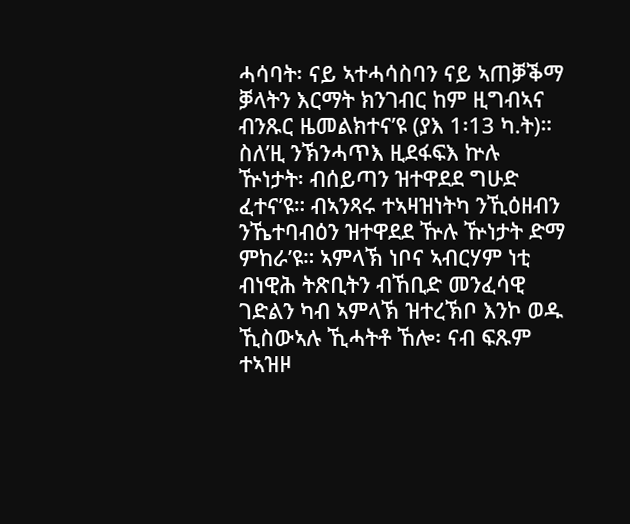ሓሳባት፡ ናይ ኣተሓሳስባን ናይ ኣጠቓቕማ ቓላትን እርማት ክንገብር ከም ዚግብኣና ብንጹር ዜመልክተና’ዩ (ያእ 1፡13 ካ.ት)። ስለ’ዚ ንኽንሓጥእ ዚደፋፍእ ኵሉ ዅነታት፡ ብሰይጣን ዝተዋደደ ግሁድ ፈተና’ዩ። ብኣንጻሩ ተኣዛዝነትካ ንኺዕዘብን ንኼተባብዕን ዝተዋደደ ዅሉ ዅነታት ድማ ምከራ’ዩ። ኣምላኽ ነቦና ኣብርሃም ነቲ ብነዊሕ ትጽቢትን ብኸቢድ መንፈሳዊ ገድልን ካብ ኣምላኽ ዝተረኽቦ እንኮ ወዱ ኺስውኣሉ ኺሓትቶ ኸሎ፡ ናብ ፍጹም ተኣዝዞ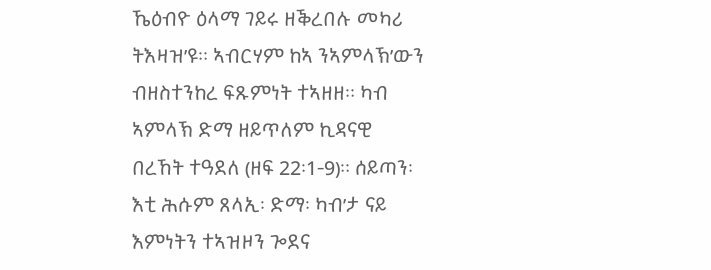ኼዕብዮ ዕላማ ገይሩ ዘቕረበሉ መካሪ ትእዛዝ’ዩ። ኣብርሃም ከኣ ንኣምላኽ’ውን ብዘስተንከረ ፍጹምነት ተኣዘዘ። ካብ ኣምላኽ ድማ ዘይጥለም ኪዳናዊ በረኸት ተዓደለ (ዘፍ 22፡1-9)። ሰይጣን፡ እቲ ሕሱም ጸላኢ፡ ድማ፡ ካብ’ታ ናይ እምነትን ተኣዝዞን ጐደና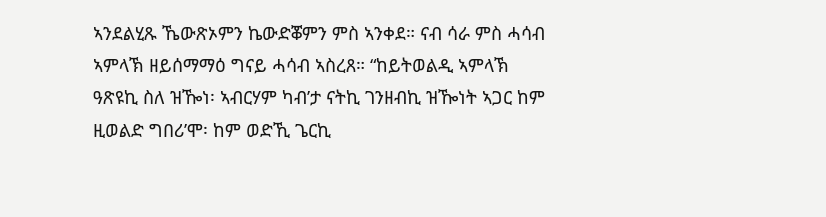ኣንደልሂጹ ኼውጽኦምን ኬውድቖምን ምስ ኣንቀደ። ናብ ሳራ ምስ ሓሳብ ኣምላኽ ዘይሰማማዕ ግናይ ሓሳብ ኣስረጸ። “ከይትወልዲ ኣምላኽ ዓጽዩኪ ስለ ዝዀነ፡ ኣብርሃም ካብ’ታ ናትኪ ገንዘብኪ ዝዀነት ኣጋር ከም ዚወልድ ግበሪ’ሞ፡ ከም ወድኺ ጌርኪ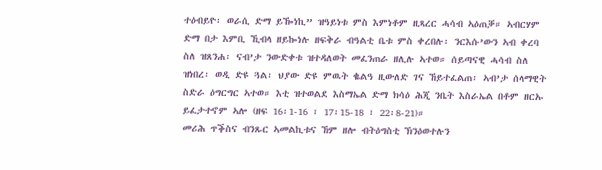ተዕብይዮ፡ ወራሲ ድማ ይዀነኪ” ዝዓይነቱ ምስ እምነቶም ዚጻረር ሓሳብ ኣዕጠቓ። ኣብርሃም ድማ በታ እምቢ ኺብላ ዘይኰነሉ ዘፍቅራ ብዓልቲ ቤቱ ምስ ቀረበሉ፡ ንርእሱ’ውን ኣብ ቀረባ ስለ ዝጸንሐ፡ ናብ’ታ ንውድቀቱ ዝተዳለወት መፈንጠራ ዘሊሉ ኣተወ። ሰይጣናዊ ሓሳብ ስለ ዝነበረ፡ ወዲ ድዩ ጓል፡ ህያው ድዩ ምዉት ቈልዓ ዚውለድ ገና ኸይተፈልጠ፡ ኣብ’ታ ሰላማዊት ስድራ ዕግርግር ኣተወ። እቲ ዝተወልደ እስማኤል ድማ ክሳዕ ሕጂ ንቤት እስራኤል በቶም ዘርኡ ይፈታተኖም ኣሎ (ዘፍ 16፡1-16 ፣ 17፡15-18 ፣ 22፡8-21)።
መሪሕ ጥቕስና ብንጹር ኣመልኪቱና ኸም ዘሎ ብትዕግስቲ ኽንዕወተሉን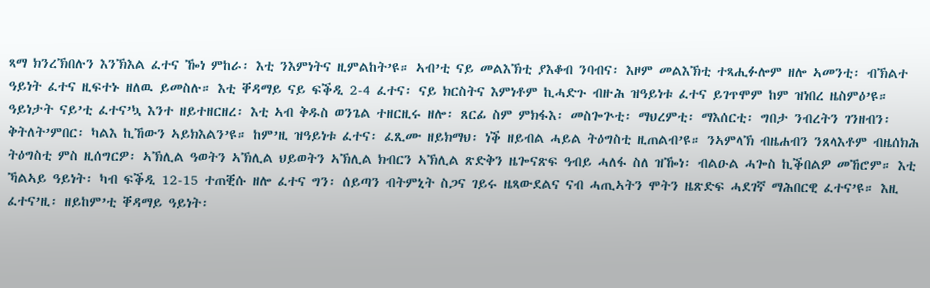ጻማ ክንረኽበሉን እንኽእል ፈተና ዀነ ምከራ፡ እቲ ንእምነትና ዚምልከት’ዩ። ኣብ’ቲ ናይ መልእኽቲ ያእቆብ ንባብና፡ እዞም መልእኽቲ ተጻሒፉሎም ዘሎ ኣመንቲ፡ ብኽልተ ዓይነት ፈተና ዚፍተኑ ዘለዉ ይመስሉ። እቲ ቐዳማይ ናይ ፍቕዲ 2-4 ፈተና፡ ናይ ክርስትና እምነቶም ኪሓድጉ ብዙሕ ዝዓይነቱ ፈተና ይገጥሞም ከም ዝነበረ ዜስምዕ’ዩ። ዓይነታት ናይ’ቲ ፈተና’ኳ እንተ ዘይተዘርዘረ፡ እቲ ኣብ ቅዱስ ወንጌል ተዘርዚሩ ዘሎ፡ ጸርፊ ስም ምክፋእ፡ መስጐጕቲ፡ ማህረምቲ፡ ማእሰርቲ፡ ግበታ ንብረትን ገንዘብን፡ ቅትለት’ምበር፡ ካልእ ኪኸውን ኣይክእልን’ዩ። ከም’ዚ ዝዓይነቱ ፈተና፡ ፈጺሙ ዘይክማህ፡ ነቕ ዘይብል ሓይል ትዕግስቲ ዚጠልብ’ዩ። ንኣምላኽ ብዜሐብን ንጸላእቶም ብዜሰክሕ ትዕግስቲ ምስ ዚሰግርዎ፡ ኣኽሊል ዓወትን ኣኽሊል ህይወትን ኣኽሊል ክብርን ኣኽሊል ጽድቅን ዜጐናጽፍ ዓብይ ሓለፋ ስለ ዝዀነ፡ ብልዑል ሓጐስ ኪቕበልዎ መኸሮም። እቲ ኻልኣይ ዓይነት፡ ካብ ፍቕዲ 12-15 ተጠቒሱ ዘሎ ፈተና ግን፡ ሰይጣን ብትምኒት ስጋና ገይሩ ዜጻውደልና ናብ ሓጢኣትን ሞትን ዜጽድፍ ሓደገኛ ማሕበርዊ ፈተና’ዩ። እዚ ፈተና’ዚ፡ ዘይከም’ቲ ቐዳማይ ዓይነት፡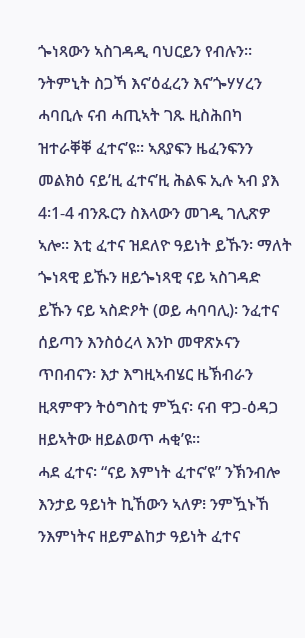ጐነጻውን ኣስገዳዲ ባህርይን የብሉን። ንትምኒት ስጋኻ እና’ዕፈረን እና’ጐሃሃረን ሓባቢሉ ናብ ሓጢኣት ገጹ ዚስሕበካ ዝተራቐቐ ፈተና’ዩ። ኣጸያፍን ዜፈንፍንን መልክዕ ናይ’ዚ ፈተና’ዚ ሕልፍ ኢሉ ኣብ ያእ 4፡1-4 ብንጹርን ስእላውን መገዲ ገሊጽዎ ኣሎ። እቲ ፈተና ዝደለዮ ዓይነት ይኹን፡ ማለት ጐነጻዊ ይኹን ዘይጐነጻዊ ናይ ኣስገዳድ ይኹን ናይ ኣስድዖት (ወይ ሓባባሊ)፡ ንፈተና ሰይጣን እንስዕረላ እንኮ መዋጽኦናን ጥበብናን፡ እታ እግዚኣብሄር ዜኽብራን ዚጻምዋን ትዕግስቲ ምዃና፡ ናብ ዋጋ-ዕዳጋ ዘይኣትው ዘይልወጥ ሓቂ’ዩ።
ሓደ ፈተና፡ “ናይ እምነት ፈተና’ዩ” ንኽንብሎ እንታይ ዓይነት ኪኸውን ኣለዎ፧ ንምዃኑኸ ንእምነትና ዘይምልከታ ዓይነት ፈተና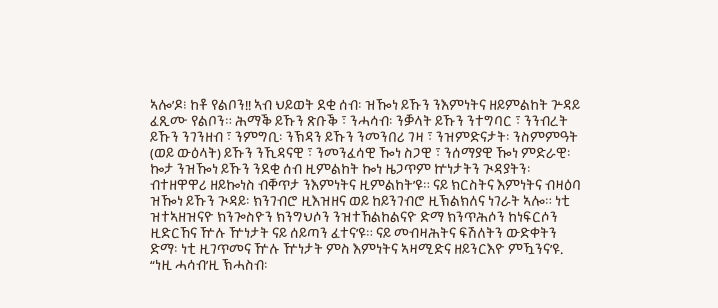ኣሎ’ዶ፧ ከቶ የልቦን!! ኣብ ህይወት ደቂ ሰብ፡ ዝዀነ ይኹን ንእምነትና ዘይምልከት ጕዳይ ፈጺሙ የልቦን። ሕማቕ ይኹን ጽቡቕ ፣ ንሓሳብ፡ ንቓላት ይኹን ንተግባር ፣ ንንብረት ይኹን ንገንዘብ ፣ ንምግቢ፡ ንኽዳን ይኹን ንመንበሪ ገዛ ፣ ንዝምድናታት፡ ንስምምዓት (ወይ ውዕላት) ይኹን ንኺዳናዊ ፣ ንመንፈሳዊ ዀነ ስጋዊ ፣ ንሰማያዊ ዀነ ምድራዊ፡ ኰታ ንዝዀነ ይኹን ንደቂ ሰብ ዚምልከት ኰነ ዜጋጥም ኵነታትን ጒዳያትን፡ ብተዘዋዋሪ ዘይኰነስ ብቐጥታ ንእምነትና ዚምልከት’ዩ። ናይ ክርስትና እምነትና ብዛዕባ ዝዀነ ይኹን ጒዳይ፡ ክንገብሮ ዚእዝዘና ወይ ከይንገብሮ ዚኽልክለና ነገራት ኣሎ። ነቲ ዝተኣዘዝናዮ ክንጐስዮን ክንግህሶን ንዝተኸልከልናዮ ድማ ክንጥሕሶን ከነፍርሶን ዚድርኸና ዅሉ ዅነታት ናይ ሰይጣን ፈተና’ዩ። ናይ መብዛሕትና ፍሽለትን ውድቀትን ድማ፡ ነቲ ዚገጥመና ዅሉ ዅነታት ምስ እምነትና ኣዛሚድና ዘይንርእዮ ምዃንና’ዩ. “ነዚ ሓሳብ’ዚ ኽሓስብ፡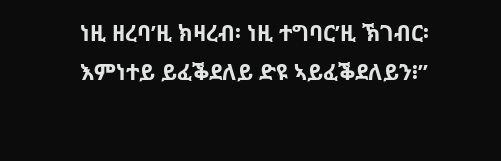ነዚ ዘረባ’ዚ ክዛረብ፡ ነዚ ተግባር’ዚ ኽገብር፡ እምነተይ ይፈቕደለይ ድዩ ኣይፈቕደለይን፧”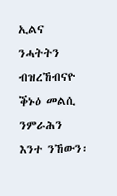ኢልና ንሓትትን ብዝረኸብናዮ ቕኑዕ መልሲ ንምራሕን እንተ ንኸውን፡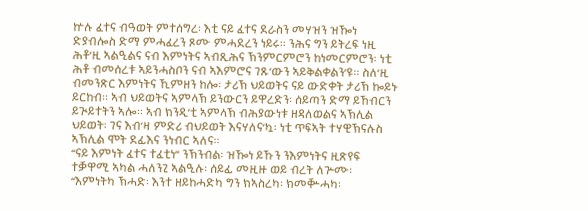ኵሉ ፈተና ብዓወት ምተሰግረ፡ እቲ ናይ ፈተና ደራስን መሃዝን ዝዀነ ድያብሎስ ድማ ምሓፈረን ጾሙ ምሓደረን ነይሩ። ንሕና ግን ይትረፍ ነዚ ሕቶ’ዚ ኣልዒልና ናብ እምነትና ኣብጺሕና ኽንምርምሮን ከነመርምሮን፡ ነቲ ሕቶ ብመሰረቱ ኣይንሓስቦን ናብ ኣእምሮና ገጹ’ውን ኣይቅልቀልን’ዩ። ስለ’ዚ ብመንጽር እምነትና ኺምዘን ከሎ፡ ታሪኽ ህይወትና ናይ ውድቀት ታሪኽ ኰይኑ ይርከብ። ኣብ ህይወትና ኣምላኽ ይንውርን ይዋረድን፡ ሰይጣን ድማ ይኸብርን ይጒይተትን ኣሎ። ኣብ ክንዲ’ቲ ኣምላኽ ብሕያውነቱ ዘዳለወልና ኣኽሊል ህይወት፡ ገና እብ’ዛ ምድሪ ብህይወት እናሃለና’ኳ፡ ነቲ ጥፍኣት ተሃዊኽናሉስ ኣኽሊል ሞት ደፊእና ንነብር ኣለና።
“ናይ እምነት ፈተና ተፈቲነ” ንኽንብል፡ ዝዀነ ይኹን ንእምነትና ዚጽየፍ ተቓዋሚ ኣካል ሓለንጊ ኣልዒሉ፡ ሰይፊ መዚዙ ወይ ብረት ለጕሙ፡ “እምነትካ ኽሓድ፡ እንተ ዘይከሓድካ ግን ክኣስረካ፡ ክመቝሓካ፡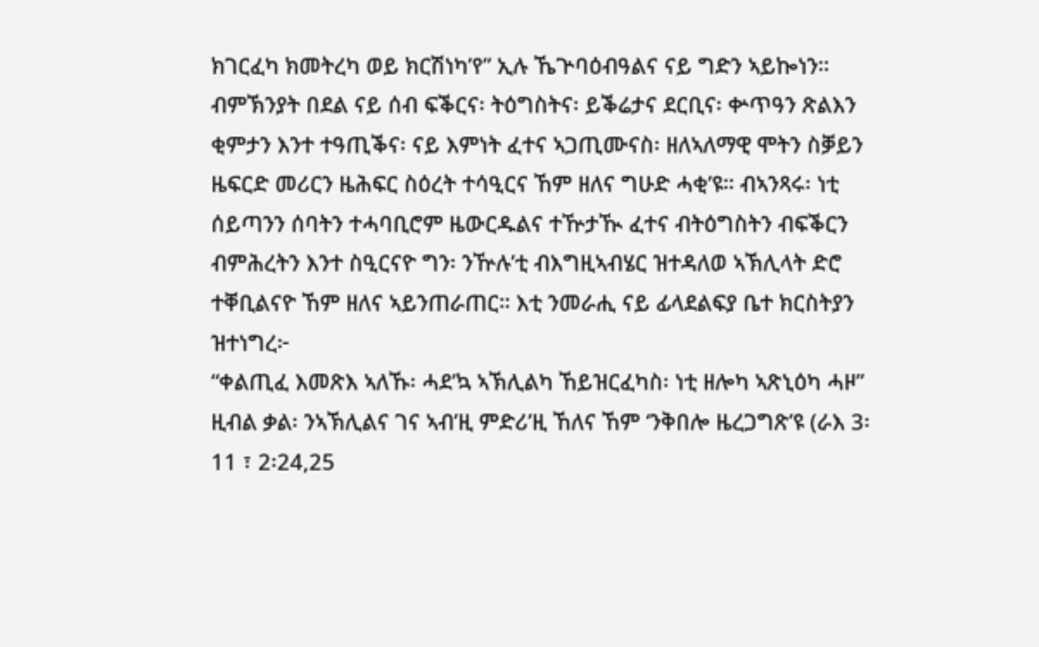ክገርፈካ ክመትረካ ወይ ክርሽነካ’የ” ኢሉ ኼጕባዕብዓልና ናይ ግድን ኣይኰነን። ብምኽንያት በደል ናይ ሰብ ፍቕርና፡ ትዕግስትና፡ ይቕሬታና ደርቢና፡ ቍጥዓን ጽልእን ቂምታን እንተ ተዓጢቕና፡ ናይ እምነት ፈተና ኣጋጢሙናስ፡ ዘለኣለማዊ ሞትን ስቓይን ዜፍርድ መሪርን ዜሕፍር ስዕረት ተሳዒርና ኸም ዘለና ግሁድ ሓቂ’ዩ። ብኣንጻሩ፡ ነቲ ሰይጣንን ሰባትን ተሓባቢሮም ዜውርዱልና ተዅታዂ ፈተና ብትዕግስትን ብፍቕርን ብምሕረትን እንተ ስዒርናዮ ግን፡ ንዅሉ’ቲ ብእግዚኣብሄር ዝተዳለወ ኣኽሊላት ድሮ ተቐቢልናዮ ኸም ዘለና ኣይንጠራጠር። እቲ ንመራሒ ናይ ፊላደልፍያ ቤተ ክርስትያን ዝተነግረ፦
“ቀልጢፈ እመጽእ ኣለኹ፡ ሓደ’ኳ ኣኽሊልካ ኸይዝርፈካስ፡ ነቲ ዘሎካ ኣጽኒዕካ ሓዞ” ዚብል ቃል፡ ንኣኽሊልና ገና ኣብ’ዚ ምድሪ’ዚ ኸለና ኸም ‘ንቅበሎ ዜረጋግጽ’ዩ (ራእ 3፡11 ፣ 2፡24,25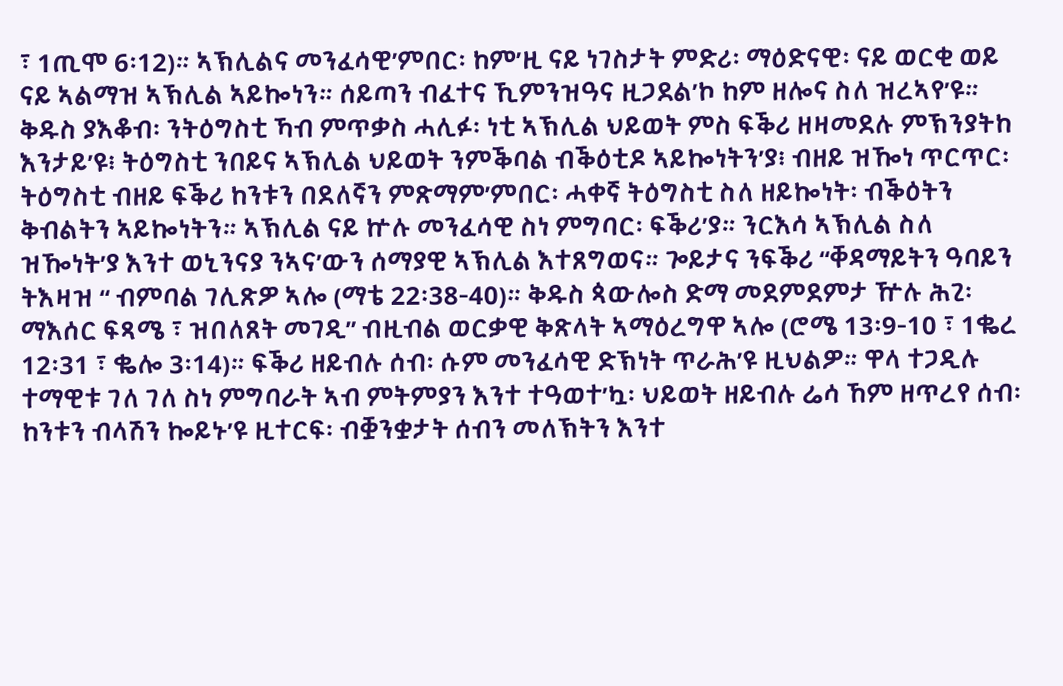፣ 1ጢሞ 6፡12)። ኣኽሊልና መንፈሳዊ’ምበር፡ ከም’ዚ ናይ ነገስታት ምድሪ፡ ማዕድናዊ፡ ናይ ወርቂ ወይ ናይ ኣልማዝ ኣኽሊል ኣይኰነን። ሰይጣን ብፈተና ኺምንዝዓና ዚጋደል’ኮ ከም ዘሎና ስለ ዝረኣየ’ዩ።
ቅዱስ ያእቆብ፡ ንትዕግስቲ ኻብ ምጥቃስ ሓሊፉ፡ ነቲ ኣኽሊል ህይወት ምስ ፍቕሪ ዘዛመደሉ ምኽንያትከ እንታይ’ዩ፧ ትዕግስቲ ንበይና ኣኽሊል ህይወት ንምቕባል ብቕዕቲዶ ኣይኰነትን’ያ፧ ብዘይ ዝዀነ ጥርጥር፡ ትዕግስቲ ብዘይ ፍቕሪ ከንቱን በደለኛን ምጽማም’ምበር፡ ሓቀኛ ትዕግስቲ ስለ ዘይኰነት፡ ብቕዕትን ቅብልትን ኣይኰነትን። ኣኽሊል ናይ ኵሉ መንፈሳዊ ስነ ምግባር፡ ፍቕሪ’ያ። ንርእሳ ኣኽሊል ስለ ዝዀነት’ያ እንተ ወኒንናያ ንኣና’ውን ሰማያዊ ኣኽሊል እተጸግወና። ጐይታና ንፍቕሪ “ቐዳማይትን ዓባይን ትእዛዝ “ ብምባል ገሊጽዎ ኣሎ (ማቴ 22፡38-40)። ቅዱስ ጳውሎስ ድማ መደምደምታ ዅሉ ሕጊ፡ ማእሰር ፍጻሜ ፣ ዝበለጸት መገዲ” ብዚብል ወርቃዊ ቅጽላት ኣማዕረግዋ ኣሎ (ሮሜ 13፡9-10 ፣ 1ቈረ 12፡31 ፣ ቈሎ 3፡14)። ፍቕሪ ዘይብሉ ሰብ፡ ሱም መንፈሳዊ ድኽነት ጥራሕ’ዩ ዚህልዎ። ዋላ ተጋዲሉ ተማዊቱ ገለ ገለ ስነ ምግባራት ኣብ ምትምያን እንተ ተዓወተ’ኳ፡ ህይወት ዘይብሉ ሬሳ ኸም ዘጥረየ ሰብ፡ ከንቱን ብላሽን ኰይኑ’ዩ ዚተርፍ፡ ብቛንቋታት ሰብን መለኽትን እንተ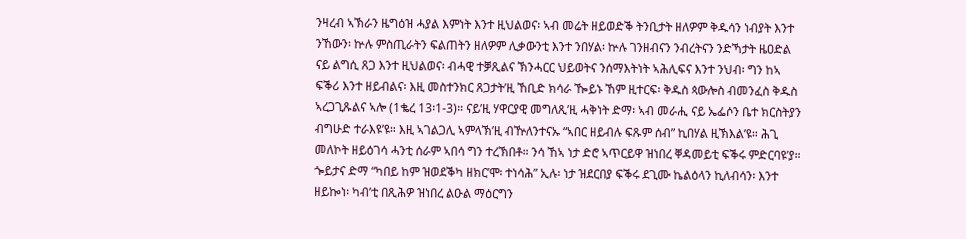ንዛረብ ኣኽራን ዜግዕዝ ሓያል እምነት እንተ ዚህልወና፡ ኣብ መሬት ዘይወድቕ ትንቢታት ዘለዎም ቅዱሳን ነብያት እንተ ንኸውን፡ ኵሉ ምስጢራትን ፍልጠትን ዘለዎም ሊቃውንቲ እንተ ንበሃል፡ ኵሉ ገንዘብናን ንብረትናን ንድኻታት ዜዐድል ናይ ልግሲ ጸጋ እንተ ዚህልወና፡ ብሓዊ ተቓጺልና ኽንሓርር ህይወትና ንሰማእትነት ኣሕሊፍና እንተ ንህብ፡ ግን ከኣ ፍቕሪ እንተ ዘይብልና፡ እዚ መስተንክር ጸጋታት’ዚ ኸቢድ ክሳራ ዀይኑ ኸም ዚተርፍ፡ ቅዱስ ጳውሎስ ብመንፈስ ቅዱስ ኣረጋጊጹልና ኣሎ (1ቈረ 13፡1-3)። ናይ’ዚ ሃዋርያዊ መግለጺ’ዚ ሓቅነት ድማ፡ ኣብ መራሒ ናይ ኤፌሶን ቤተ ክርስትያን ብግሁድ ተራእዩ’ዩ። እዚ ኣገልጋሊ ኣምላኽ’ዚ ብዅለንተናኡ “ኣበር ዘይብሉ ፍጹም ሰብ” ኪበሃል ዚኽእል’ዩ። ሕጊ መለኮት ዘይዕገሳ ሓንቲ ሰራም ኣበሳ ግን ተረኽበቶ። ንሳ ኸኣ ነታ ድሮ ኣጥርይዋ ዝነበረ ቐዳመይቲ ፍቕሩ ምድርባዩ’ያ። ጐይታና ድማ “ካበይ ከም ዝወደቕካ ዘክር’ሞ፡ ተነሳሕ” ኢሉ፡ ነታ ዝደርበያ ፍቕሩ ደጊሙ ኬልዕላን ኪለብሳን፡ እንተ ዘይኰነ፡ ካብ’ቲ በጺሕዎ ዝነበረ ልዑል ማዕርግን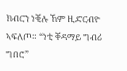ክብርን ነቒሉ ኸም ዚድርብዮ ኣፍለጦ። “ነቲ ቐዳማይ ግብሪ ግበሮ”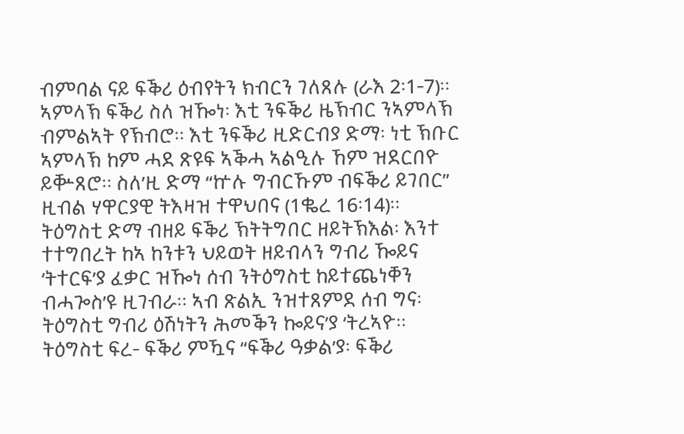ብምባል ናይ ፍቕሪ ዕብየትን ክብርን ገለጸሉ (ራእ 2፡1-7)። ኣምላኽ ፍቕሪ ስለ ዝዀነ፡ እቲ ንፍቕሪ ዜኽብር ንኣምላኽ ብምልኣት የኽብሮ። እቲ ንፍቕሪ ዚድርብያ ድማ፡ ነቲ ኽቡር ኣምላኽ ከም ሓደ ጽዩፍ ኣቕሓ ኣልዒሉ ኸም ዝደርበዮ ይቝጸሮ። ስለ’ዚ ድማ “ኵሉ ግብርኹም ብፍቕሪ ይገበር” ዚብል ሃዋርያዊ ትእዛዝ ተዋህበና (1ቈረ 16፡14)።
ትዕግስቲ ድማ ብዘይ ፍቕሪ ኽትትግበር ዘይትኽእል፡ እንተ ተተግበረት ከኣ ከንቱን ህይወት ዘይብላን ግብሪ ዀይና ‘ትተርፍ’ያ ፈቃር ዝዀነ ሰብ ንትዕግስቲ ከይተጨነቐን ብሓጐስ’ዩ ዚገብራ። ኣብ ጽልኢ ንዝተጸምደ ሰብ ግና፡ ትዕግስቲ ግብሪ ዕሽነትን ሕመቕን ኰይና’ያ ‘ትረኣዮ። ትዕግስቲ ፍረ- ፍቕሪ ምዃና “ፍቕሪ ዓቃል’ያ፡ ፍቕሪ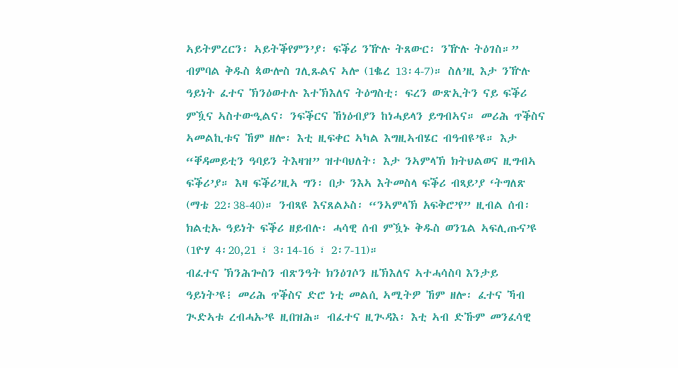ኣይትምረርን፡ ኣይትቕየምን’ያ፡ ፍቕሪ ንዅሉ ትጸውር፡ ንዅሉ ትዕገስ።” ብምባል ቅዱስ ጳውሎስ ገሊጹልና ኣሎ (1ቈረ 13፡4-7)። ስለ’ዚ እታ ንዅሉ ዓይነት ፈተና ኽንዕወተሉ እተኽእለና ትዕግስቲ፡ ፍረን ውጽኢትን ናይ ፍቕሪ ምዃና ኣስተውዒልና፡ ንፍቕርና ኸነዕብያን ከነሓይላን ይግብኣና። መሪሕ ጥቕስና ኣመልኪቱና ኸም ዘሎ፡ እቲ ዚፍቀር ኣካል እግዚኣብሄር ብዓብዩ’ዩ። እታ “ቐዳመይቲን ዓባይን ትእዛዝ” ዝተባህለት፡ እታ ንኣምላኽ ክትህልወና ዚግብኣ ፍቕሪ’ያ። እዛ ፍቕሪ’ዚኣ ግን፡ በታ ንእኣ እትመስላ ፍቕሪ ብጻይ’ያ ‘ትግለጽ (ማቴ 22፡38-40)። ንብጻዩ እናጸልኦስ፡ “ንኣምላኽ አፍቅሮ’የ” ዚብል ሰብ፡ ክልቲኡ ዓይነት ፍቕሪ ዘይብሉ፡ ሓሳዊ ሰብ ምዃኑ ቅዱስ ወንጌል ኣፍሊጡና’ዩ (1ዮሃ 4፡20,21 ፣ 3፡14-16 ፣ 2፡7-11)።
ብፈተና ኽንሕጐስን ብጽንዓት ክንዕገሶን ዜኽእለና ኣተሓሳስባ እንታይ ዓይነት’ዩ፧ መሪሕ ጥቕስና ድሮ ነቲ መልሲ ኣሚትዎ ኸም ዘሎ፡ ፈተና ኻብ ጒድኣቱ ረብሓኡ’ዩ ዚበዝሕ። ብፈተና ዚጒዳእ፡ እቲ ኣብ ድኹም መንፈሳዊ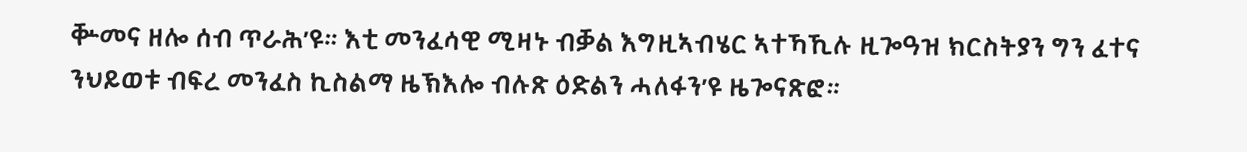ቝመና ዘሎ ሰብ ጥራሕ’ዩ። እቲ መንፈሳዊ ሚዛኑ ብቓል እግዚኣብሄር ኣተኻኺሉ ዚጐዓዝ ክርስትያን ግን ፈተና ንህይወቱ ብፍረ መንፈስ ኪስልማ ዜኽእሎ ብሉጽ ዕድልን ሓለፋን’ዩ ዜጐናጽፎ።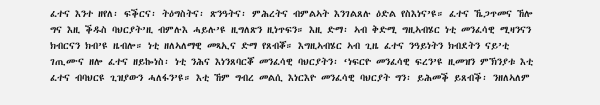ፈተና እንተ ዘየለ፡ ፍቕርና፡ ትዕግስትና፡ ጽንዓትና፡ ምሕረትና ብምልኣት እንገልጸሉ ዕድል የስእነና’ዩ። ፈተና ኼጋጥመና ኸሎ ግና እዚ ቕዱስ ባህርያት’ዚ ብምሉእ ሓይሉ’ዩ ዚግለጽን ዚነጥፍን። እዚ ድማ፡ ኣብ ቅድሚ ግዚኣብሄር ነቲ መንፈሳዊ ሚዛንናን ክብርናን ክብ’ዩ ዜብሎ። ነቲ ዘለኣለማዊ መጻኢና ድማ የጸብቖ። እግዚኣብሄር ኣብ ጊዜ ፈተና ንዓይነትን ክብደትን ናይ’ቲ ገጢሙና ዘሎ ፈተና ዘይኰነስ፡ ነቲ ንሕና እነንጸባርቖ መንፈሳዊ ባህርያትን፡ ‘ነፍርዮ መንፈሳዊ ፍረን’ዩ ዚመዝን ምኽንያቱ እቲ ፈተና ብባህርዩ ጊዝያውን ሓለፋን’ዩ። እቲ ኸም ግብረ መልሲ እነርእዮ መንፈሳዊ ባህርያት ግን፡ ይሕመቕ ይጸብቕ፡ ንዘለኣለም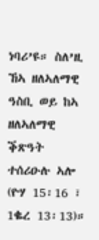ነባሪ’ዩ። ስለ’ዚ ኸኣ ዘለኣለማዊ ዓስቢ ወይ ከኣ ዘለኣለማዊ ቕጽዓት ተሰሪዑሉ ኣሎ (ዮሃ 15፡16 ፣ 1ቈረ 13፡13)።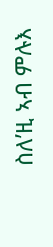ስለ’ዚ ኣብ ምሉእ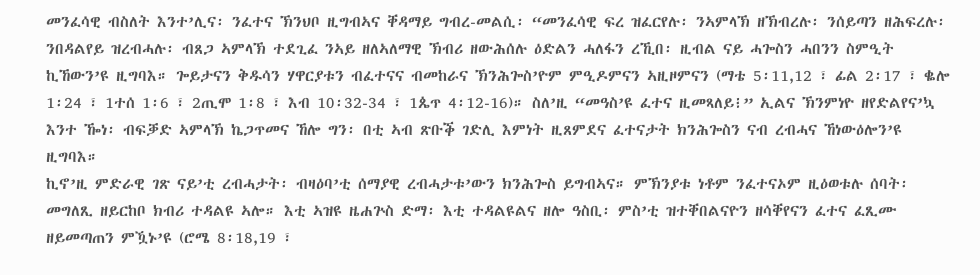መንፈሳዊ ብስለት እንተ’ሊና፡ ንፈተና ኽንህቦ ዚግብኣና ቐዳማይ ግብረ-መልሲ፡ “መንፈሳዊ ፍረ ዝፈርየሉ፡ ንኣምላኽ ዘኽብረሉ፡ ንሰይጣን ዘሕፍረሉ፡ ንበዳልየይ ዝረብሓሉ፡ ብጸጋ ኣምላኽ ተደጊፈ ንኣይ ዘለኣለማዊ ኽብሪ ዘውሕሰሉ ዕድልን ሓለፋን ረኺበ፡ ዚብል ናይ ሓጐስን ሓበንን ስምዒት ኪኸውን’ዩ ዚግባእ። ጐይታናን ቅዱሳን ሃዋርያቱን ብፈተናና ብመከራና ኽንሕጐስ’ዮም ምዒዶምናን ኣዚዞምናን (ማቴ 5፡11,12 ፣ ፊል 2፡17 ፣ ቈሎ 1፡24 ፣ 1ተሰ 1፡6 ፣ 2ጢሞ 1፡8 ፣ እብ 10፡32-34 ፣ 1ጴጥ 4፡12-16)። ስለ’ዚ “መዓስ’ዩ ፈተና ዚመጻለይ፧” ኢልና ኽንምነዮ ዘየድልየና’ኳ እንተ ዀነ፡ ብፍቓድ ኣምላኽ ኬጋጥመና ኸሎ ግን፡ በቲ ኣብ ጽቡቕ ገድሊ እምነት ዚጸምደና ፈተናታት ክንሕጐስን ናብ ረብሓና ኸነውዕሎን’ዩ ዚግባእ።
ኪኖ’ዚ ምድራዊ ገጽ ናይ’ቲ ረብሓታት፡ ብዛዕባ’ቲ ሰማያዊ ረብሓታቱ’ውን ክንሕጐስ ይግብኣና። ምኽንያቱ ነቶም ንፈተናኦም ዚዕወቱሉ ሰባት፡ መግለጺ ዘይርከቦ ክብሪ ተዳልዩ ኣሎ። እቲ ኣዝዩ ዜሐጕስ ድማ፡ እቲ ተዳልዩልና ዘሎ ዓስቢ፡ ምስ’ቲ ዝተቐበልናዮን ዘሳቐየናን ፈተና ፈጺሙ ዘይመጣጠን ምዃኑ’ዩ (ሮሜ 8፡18,19 ፣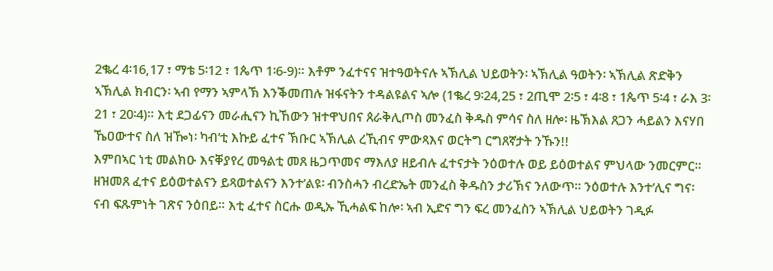2ቈረ 4፡16,17 ፣ ማቴ 5፡12 ፣ 1ጴጥ 1፡6-9)። እቶም ንፈተናና ዝተዓወትናሉ ኣኽሊል ህይወትን፡ ኣኽሊል ዓወትን፡ ኣኽሊል ጽድቅን ኣኽሊል ክብርን፡ ኣብ የማን ኣምላኽ እንቕመጠሉ ዝፋናትን ተዳልዩልና ኣሎ (1ቈረ 9፡24,25 ፣ 2ጢሞ 2፡5 ፣ 4፡8 ፣ 1ጴጥ 5፡4 ፣ ራእ 3፡21 ፣ 20፡4)። እቲ ደጋፊናን መራሒናን ኪኸውን ዝተዋህበና ጰራቅሊጦስ መንፈስ ቅዱስ ምሳና ስለ ዘሎ፡ ዜኽእል ጸጋን ሓይልን እናሃበ ኼዐውተና ስለ ዝዀነ፡ ካብ’ቲ እኩይ ፈተና ኽቡር ኣኽሊል ረኺብና ምውጻእና ወርትግ ርግጸኛታት ንኹን!!
እምበኣር ነቲ መልክዑ እናቐያየረ መዓልቲ መጸ ዜጋጥመና ማእለያ ዘይብሉ ፈተናታት ንዕወተሉ ወይ ይዕወተልና ምህላው ንመርምር። ዘዝመጸ ፈተና ይዕወተልናን ይጻወተልናን እንተ’ልዩ፡ ብንስሓን ብረድኤት መንፈስ ቅዱስን ታሪኽና ንለውጥ። ንዕወተሉ እንተ’ሊና ግና፡ ናብ ፍጹምነት ገጽና ንዕበይ። እቲ ፈተና ስርሑ ወዲኡ ኺሓልፍ ከሎ፡ ኣብ ኢድና ግን ፍረ መንፈስን ኣኽሊል ህይወትን ገዲፉ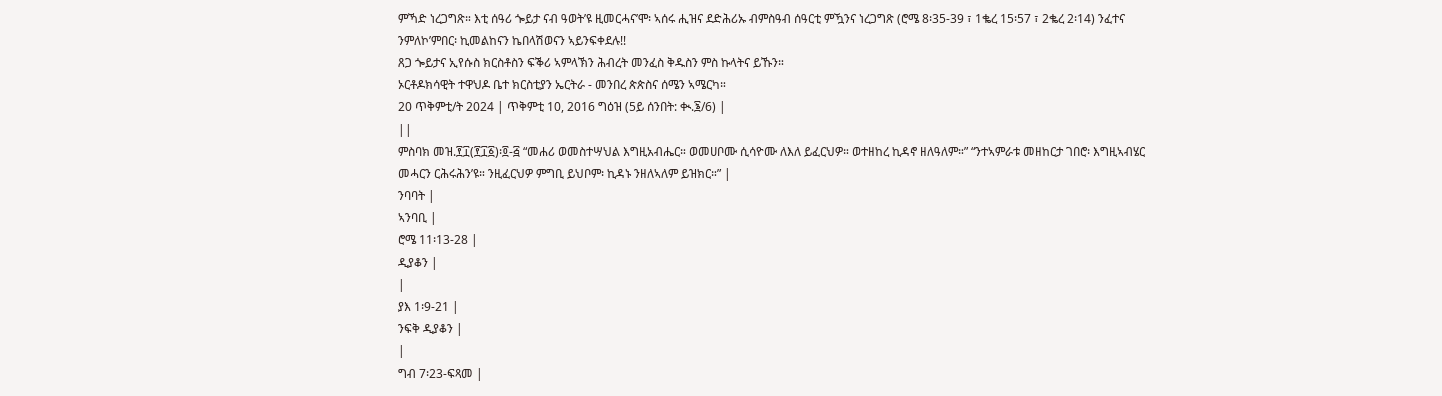ምኻድ ነረጋግጽ። እቲ ሰዓሪ ጐይታ ናብ ዓወት’ዩ ዚመርሓና’ሞ፡ ኣሰሩ ሒዝና ደድሕሪኡ ብምስዓብ ሰዓርቲ ምዃንና ነረጋግጽ (ሮሜ 8፡35-39 ፣ 1ቈረ 15፡57 ፣ 2ቈረ 2፡14) ንፈተና ንምለኮ’ምበር፡ ኪመልከናን ኬበላሽወናን ኣይንፍቀደሉ!!
ጸጋ ጐይታና ኢየሱስ ክርስቶስን ፍቕሪ ኣምላኽን ሕብረት መንፈስ ቅዱስን ምስ ኩላትና ይኹን።
ኦርቶዶክሳዊት ተዋህዶ ቤተ ክርስቲያን ኤርትራ - መንበረ ጵጵስና ሰሜን ኣሜርካ።
20 ጥቅምቲ/ት 2024 | ጥቅምቲ 10, 2016 ግዕዝ (5ይ ሰንበት: ቊ.፮/6) |
||
ምስባክ መዝ.፻፲(፻፲፩)፡፬-፭ “መሐሪ ወመስተሣህል እግዚአብሔር። ወመሀቦሙ ሲሳዮሙ ለእለ ይፈርህዎ። ወተዘከረ ኪዳኖ ዘለዓለም።” “ንተኣምራቱ መዘከርታ ገበሮ፡ እግዚኣብሄር መሓርን ርሕሩሕን’ዩ። ንዚፈርህዎ ምግቢ ይህቦም፡ ኪዳኑ ንዘለኣለም ይዝክር።” |
ንባባት |
ኣንባቢ |
ሮሜ 11፡13-28 |
ዲያቆን |
|
ያእ 1፡9-21 |
ንፍቅ ዲያቆን |
|
ግብ 7፡23-ፍጻመ |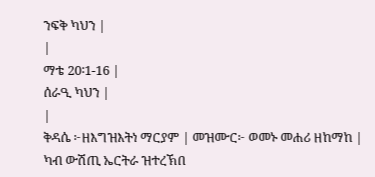ንፍቅ ካህን |
|
ማቴ 20፡1-16 |
ሰራዒ ካህን |
|
ቅዳሴ ፦ዘእግዝእትነ ማርያም | መዝሙር፦ ወመኑ መሐሪ ዘከማከ |
ካብ ውሽጢ ኤርትራ ዝተረኽበ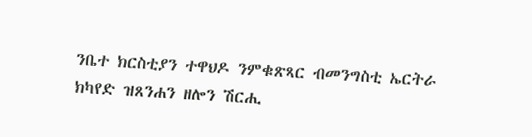ንቤተ ክርስቲያን ተዋህዶ ንምቁጽጻር ብመንግስቲ ኤርትራ ክካየድ ዝጸንሐን ዘሎን ሽርሒ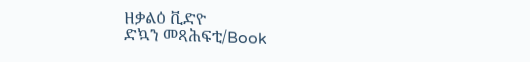ዘቃልዕ ቪድዮ
ድኳን መጻሕፍቲ/Book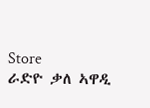Store
ራድዮ ቃለ ኣዋዲ